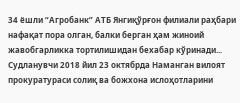34 ёшли “Агробанк” АТБ Янгиқўрғон филиали раҳбари нафақат пора олган, балки берган ҳам жиноий жавобгарликка тортилишидан бехабар кўринади...
Судланувчи 2018 йил 23 октябрда Наманган вилоят прокуратураси солиқ ва божхона ислоҳотларини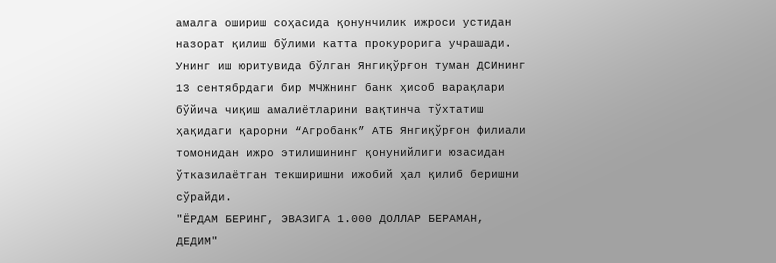амалга ошириш соҳасида қонунчилик ижроси устидан назорат қилиш бўлими катта прокурорига учрашади. Унинг иш юритувида бўлган Янгиқўрғон туман ДСИнинг 13 сентябрдаги бир МЧЖнинг банк ҳисоб варақлари бўйича чиқиш амалиётларини вақтинча тўхтатиш ҳақидаги қарорни “Агробанк” АТБ Янгиқўрғон филиали томонидан ижро этилишининг қонунийлиги юзасидан ўтказилаётган текширишни ижобий ҳал қилиб беришни сўрайди.
"ЁРДАМ БЕРИНГ, ЭВАЗИГА 1.000 ДОЛЛАР БЕРАМАН, ДЕДИМ"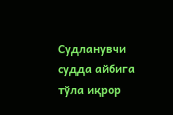Судланувчи судда айбига тўла иқрор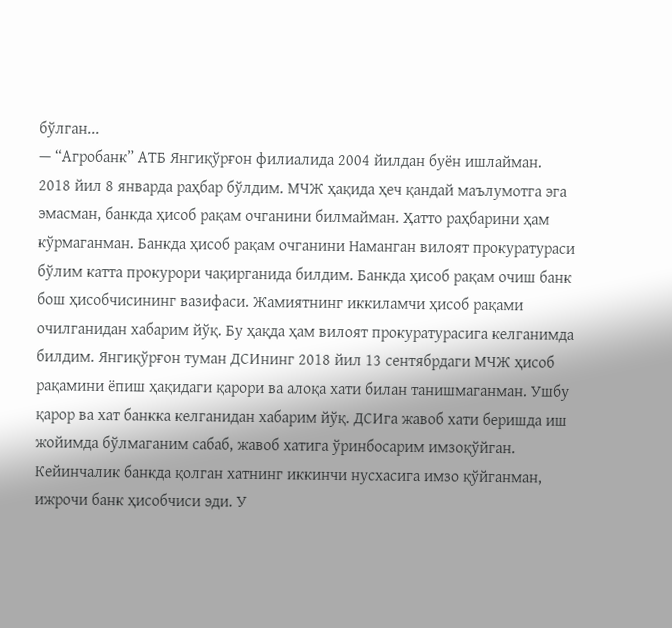бўлган...
— “Агробанк” АТБ Янгиқўрғон филиалида 2004 йилдан буён ишлайман. 2018 йил 8 январда раҳбар бўлдим. МЧЖ ҳақида ҳеч қандай маълумотга эга эмасман, банкда ҳисоб рақам очганини билмайман. Ҳатто раҳбарини ҳам кўрмаганман. Банкда ҳисоб рақам очганини Наманган вилоят прокуратураси бўлим катта прокурори чақирганида билдим. Банкда ҳисоб рақам очиш банк бош ҳисобчисининг вазифаси. Жамиятнинг иккиламчи ҳисоб рақами очилганидан хабарим йўқ. Бу ҳақда ҳам вилоят прокуратурасига келганимда билдим. Янгиқўрғон туман ДСИнинг 2018 йил 13 сентябрдаги МЧЖ ҳисоб рақамини ёпиш ҳақидаги қарори ва алоқа хати билан танишмаганман. Ушбу қарор ва хат банкка келганидан хабарим йўқ. ДСИга жавоб хати беришда иш жойимда бўлмаганим сабаб, жавоб хатига ўринбосарим имзоқўйган. Кейинчалик банкда қолган хатнинг иккинчи нусхасига имзо қўйганман, ижрочи банк ҳисобчиси эди. У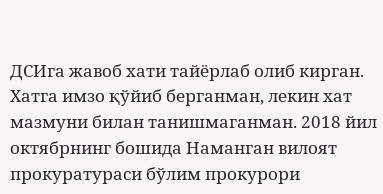ДСИга жавоб хати тайёрлаб олиб кирган. Хатга имзо қўйиб берганман, лекин хат мазмуни билан танишмаганман. 2018 йил октябрнинг бошида Наманган вилоят прокуратураси бўлим прокурори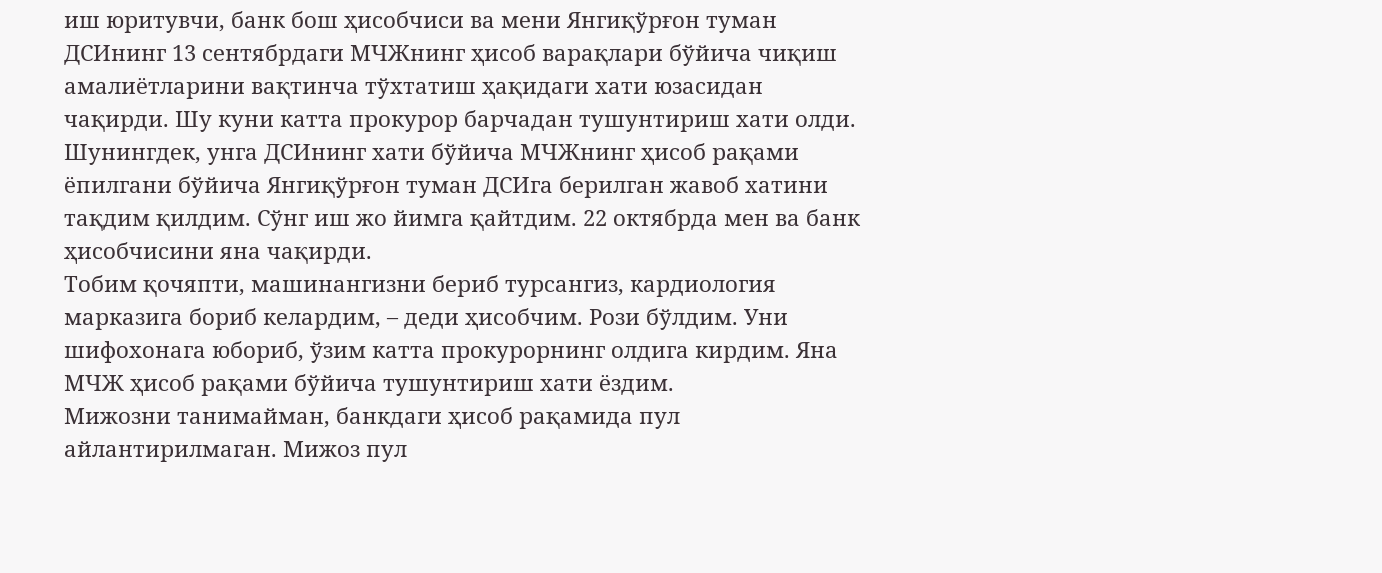иш юритувчи, банк бош ҳисобчиси ва мени Янгиқўрғон туман ДСИнинг 13 сентябрдаги МЧЖнинг ҳисоб варақлари бўйича чиқиш амалиётларини вақтинча тўхтатиш ҳақидаги хати юзасидан чақирди. Шу куни катта прокурор барчадан тушунтириш хати олди. Шунингдек, унга ДСИнинг хати бўйича МЧЖнинг ҳисоб рақами ёпилгани бўйича Янгиқўрғон туман ДСИга берилган жавоб хатини тақдим қилдим. Сўнг иш жо йимга қайтдим. 22 октябрда мен ва банк ҳисобчисини яна чақирди.
Тобим қочяпти, машинангизни бериб турсангиз, кардиология марказига бориб келардим, – деди ҳисобчим. Рози бўлдим. Уни шифохонага юбориб, ўзим катта прокурорнинг олдига кирдим. Яна МЧЖ ҳисоб рақами бўйича тушунтириш хати ёздим.
Мижозни танимайман, банкдаги ҳисоб рақамида пул айлантирилмаган. Мижоз пул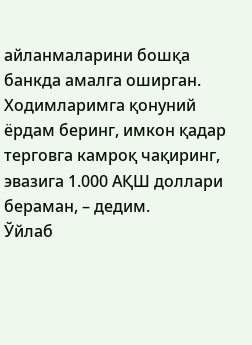айланмаларини бошқа банкда амалга оширган. Ходимларимга қонуний ёрдам беринг, имкон қадар терговга камроқ чақиринг, эвазига 1.000 АҚШ доллари бераман, – дедим.
Ўйлаб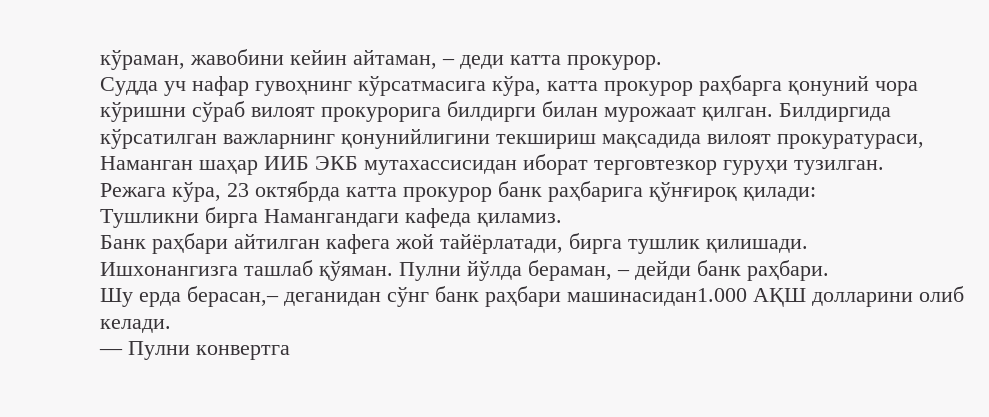кўраман, жавобини кейин айтаман, – деди катта прокурор.
Судда уч нафар гувоҳнинг кўрсатмасига кўра, катта прокурор раҳбарга қонуний чора кўришни сўраб вилоят прокурорига билдирги билан мурожаат қилган. Билдиргида кўрсатилган важларнинг қонунийлигини текшириш мақсадида вилоят прокуратураси, Наманган шаҳар ИИБ ЭКБ мутахассисидан иборат терговтезкор гуруҳи тузилган.
Режага кўра, 23 октябрда катта прокурор банк раҳбарига қўнғироқ қилади:
Тушликни бирга Намангандаги кафеда қиламиз.
Банк раҳбари айтилган кафега жой тайёрлатади, бирга тушлик қилишади.
Ишхонангизга ташлаб қўяман. Пулни йўлда бераман, – дейди банк раҳбари.
Шу ерда берасан,– деганидан сўнг банк раҳбари машинасидан1.000 АҚШ долларини олиб келади.
— Пулни конвертга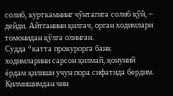солиб, курткамнинг чўнтагига солиб қўй, – дейди. Айтганини қилгач, орган ходимлари томонидан қўлга олинган.
Судда “катта прокурорга банк ходимларини сарсон қилмай, қонуний ёрдам қилиши учун пора сифатида бердим. Қилмишимдан чин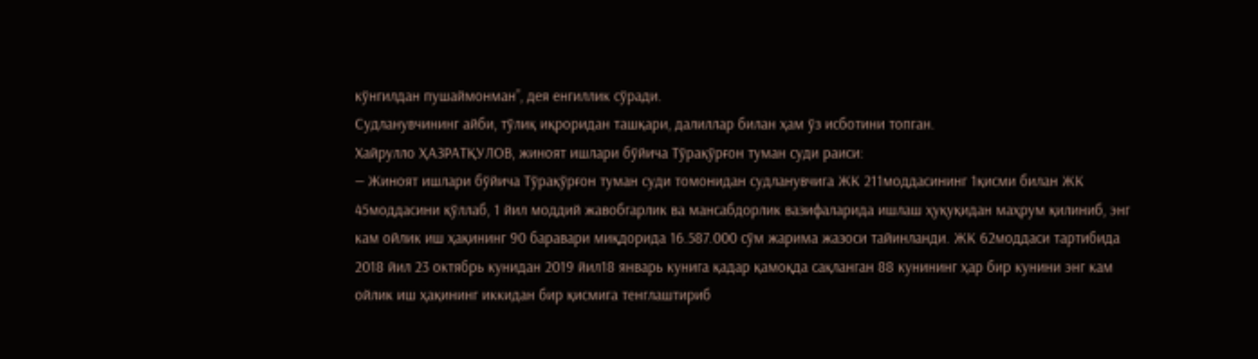кўнгилдан пушаймонман”, дея енгиллик сўради.
Судланувчининг айби, тўлиқ иқроридан ташқари, далиллар билан ҳам ўз исботини топган.
Хайрулло ҲАЗРАТҚУЛОВ, жиноят ишлари бўйича Тўрақўрғон туман суди раиси:
— Жиноят ишлари бўйича Тўрақўрғон туман суди томонидан судланувчига ЖК 211моддасининг 1қисми билан ЖК 45моддасини қўллаб, 1 йил моддий жавобгарлик ва мансабдорлик вазифаларида ишлаш ҳуқуқидан маҳрум қилиниб, энг кам ойлик иш ҳақининг 90 баравари миқдорида 16.587.000 сўм жарима жазоси тайинланди. ЖК 62моддаси тартибида 2018 йил 23 октябрь кунидан 2019 йил18 январь кунига қадар қамоқда сақланган 88 кунининг ҳар бир кунини энг кам ойлик иш ҳақининг иккидан бир қисмига тенглаштириб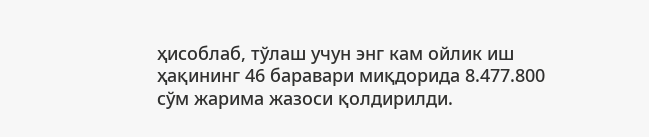ҳисоблаб, тўлаш учун энг кам ойлик иш ҳақининг 46 баравари миқдорида 8.477.800 сўм жарима жазоси қолдирилди.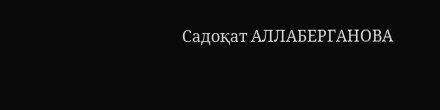Садоқат АЛЛАБЕРГАНОВА